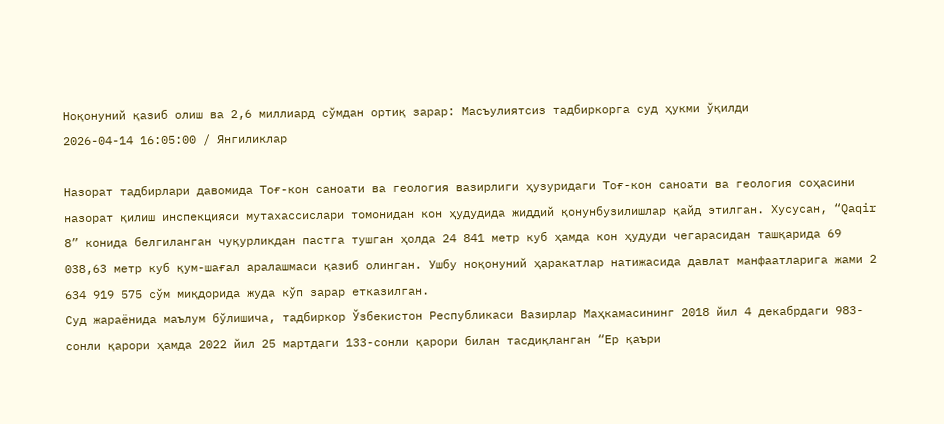Ноқонуний қазиб олиш ва 2,6 миллиард сўмдан ортиқ зарар: Масъулиятсиз тадбиркорга суд ҳукми ўқилди
2026-04-14 16:05:00 / Янгиликлар

Назорат тадбирлари давомида Тоғ-кон саноати ва геология вазирлиги ҳузуридаги Тоғ-кон саноати ва геология соҳасини назорат қилиш инспекцияси мутахассислари томонидан кон ҳудудида жиддий қонунбузилишлар қайд этилган. Хусусан, “Qaqir 8” конида белгиланган чуқурликдан пастга тушган ҳолда 24 841 метр куб ҳамда кон ҳудуди чегарасидан ташқарида 69 038,63 метр куб қум-шағал аралашмаси қазиб олинган. Ушбу ноқонуний ҳаракатлар натижасида давлат манфаатларига жами 2 634 919 575 сўм миқдорида жуда кўп зарар етказилган.
Суд жараёнида маълум бўлишича, тадбиркор Ўзбекистон Республикаси Вазирлар Маҳкамасининг 2018 йил 4 декабрдаги 983-сонли қарори ҳамда 2022 йил 25 мартдаги 133-сонли қарори билан тасдиқланган “Ер қаъри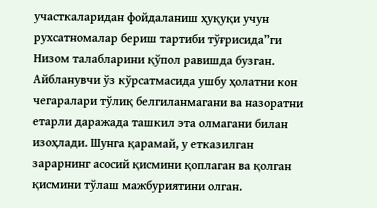участкаларидан фойдаланиш ҳуқуқи учун рухсатномалар бериш тартиби тўғрисида”ги Низом талабларини қўпол равишда бузган. Айбланувчи ўз кўрсатмасида ушбу ҳолатни кон чегаралари тўлиқ белгиланмагани ва назоратни етарли даражада ташкил эта олмагани билан изоҳлади. Шунга қарамай, у етказилган зарарнинг асосий қисмини қоплаган ва қолган қисмини тўлаш мажбуриятини олган.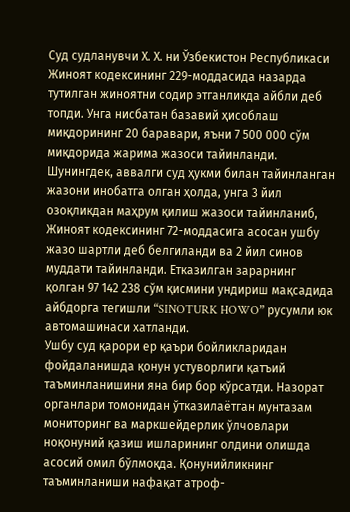Суд судланувчи Х. Х. ни Ўзбекистон Республикаси Жиноят кодексининг 229-моддасида назарда тутилган жиноятни содир этганликда айбли деб топди. Унга нисбатан базавий ҳисоблаш миқдорининг 20 баравари, яъни 7 500 000 сўм миқдорида жарима жазоси тайинланди. Шунингдек, аввалги суд ҳукми билан тайинланган жазони инобатга олган ҳолда, унга 3 йил озоқликдан маҳрум қилиш жазоси тайинланиб, Жиноят кодексининг 72-моддасига асосан ушбу жазо шартли деб белгиланди ва 2 йил синов муддати тайинланди. Етказилган зарарнинг қолган 97 142 238 сўм қисмини ундириш мақсадида айбдорга тегишли “SINOTURK HOWO” русумли юк автомашинаси хатланди.
Ушбу суд қарори ер қаъри бойликларидан фойдаланишда қонун устуворлиги қатъий таъминланишини яна бир бор кўрсатди. Назорат органлари томонидан ўтказилаётган мунтазам мониторинг ва маркшейдерлик ўлчовлари ноқонуний қазиш ишларининг олдини олишда асосий омил бўлмоқда. Қонунийликнинг таъминланиши нафақат атроф-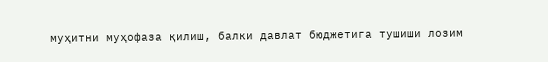муҳитни муҳофаза қилиш, балки давлат бюджетига тушиши лозим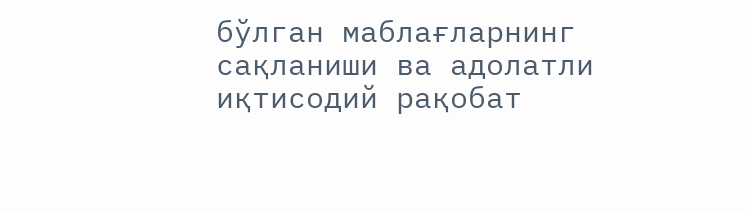бўлган маблағларнинг сақланиши ва адолатли иқтисодий рақобат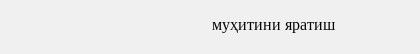муҳитини яратиш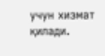учун хизмат қилади.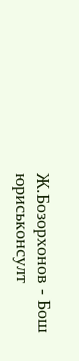Ж.Бозорхонов - Бош юриськонсулт